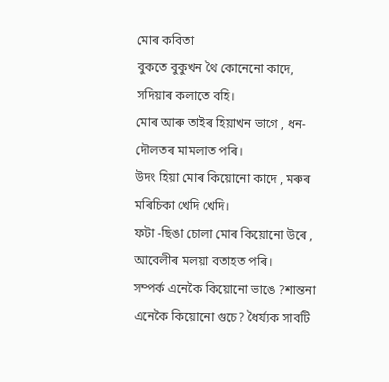মোৰ কবিতা
বুকতে বুকুখন থৈ কোনেনো কাদে, সদিয়াৰ কলাতে বহি।
মোৰ আৰু তাইৰ হিয়াখন ভাগে , ধন-দৌলতৰ মামলাত পৰি।
উদং হিয়া মোৰ কিয়োনো কাদে , মৰুৰ মৰিচিকা খেদি খেদি।
ফটা -ছিঙা চোলা মোৰ কিয়োনো উৰে , আবেলীৰ মলয়া বতাহত পৰি।
সম্পর্ক এনেকৈ কিয়োনো ভাঙে ?শান্তনা এনেকৈ কিয়োনো গুচে? ধৈর্য্যক সাবটি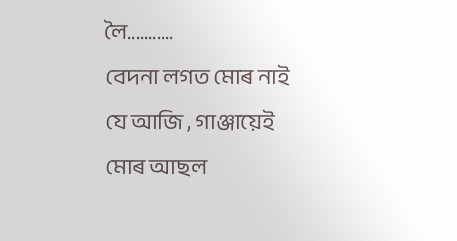লৈ...........
বেদনা লগত মোৰ নাই যে আজি , গাঞ্জায়েই মোৰ আছল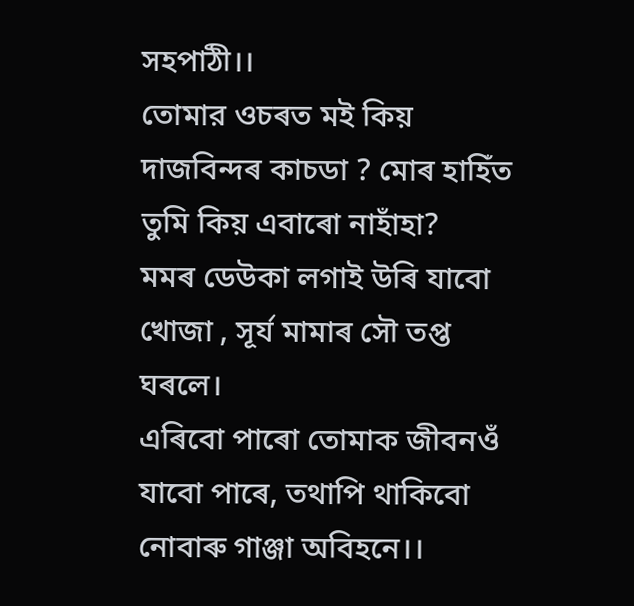সহপাঠী।।
তোমার ওচৰত মই কিয় দাজবিন্দৰ কাচডা ? মোৰ হাহিঁত তুমি কিয় এবাৰো নাহাঁহা?
মমৰ ডেউকা লগাই উৰি যাবো খোজা , সূর্য মামাৰ সৌ তপ্ত ঘৰলে।
এৰিবো পাৰো তোমাক জীবনওঁ যাবো পাৰে, তথাপি থাকিবো নোবাৰু গাঞ্জা অবিহনে।।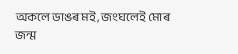অকলে ডাঙৰ মই, জংঘলেই মোৰ জন্ম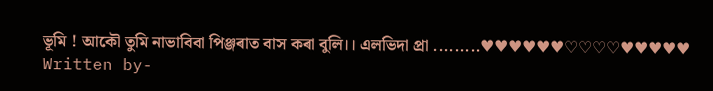ভূমি ! আকৌ তুমি নাভাবিবা পিঞ্জৰাত বাস কৰা বুলি।। এলভিদা প্রা .........♥♥♥♥♥♥♡♡♡♡♥♥♥♥♥
Written by-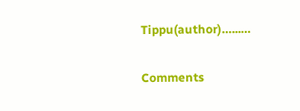Tippu(author)…...…

Comments